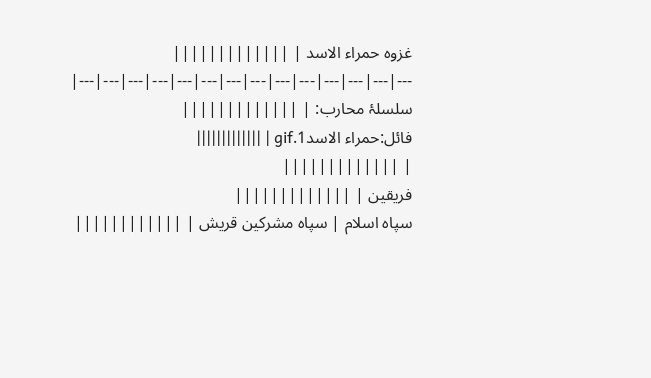غزوہ حمراء الاسد | |||||||||||||
---|---|---|---|---|---|---|---|---|---|---|---|---|---|
سلسلۂ محارب: | |||||||||||||
فائل:حمراء الاسد1.gif | |||||||||||||
| |||||||||||||
فریقین | |||||||||||||
سپاہ اسلام | سپاہ مشرکین قریش | ||||||||||||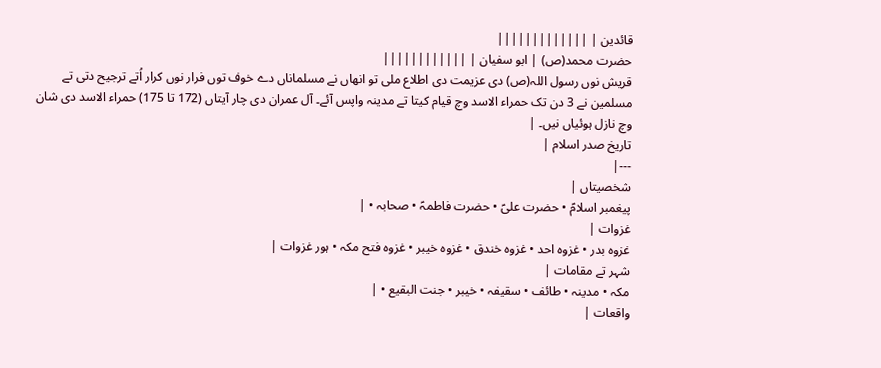قائدین | |||||||||||||
حضرت محمد(ص) | ابو سفیان | ||||||||||||
قریش نوں رسول اللہ(ص) دی عزیمت دی اطلاع ملی تو انھاں نے مسلماناں دے خوف توں فرار نوں کرار اُتے ترجیح دتی تے مسلمین نے 3 دن تک حمراء الاسد وچ قیام کیتا تے مدینہ واپس آئے۔ آل عمران دی چار آیتاں (172 تا 175) حمراء الاسد دی شان وچ نازل ہوئیاں نيں۔ |
تاریخ صدر اسلام |
---|
شخصیتاں |
پیغمبر اسلامؑ • حضرت علیؑ • حضرت فاطمہؑ • صحابہ • |
غزوات |
غزوہ بدر • غزوہ احد • غزوہ خندق • غزوہ خیبر • غزوہ فتح مکہ • ہور غزوات |
شہر تے مقامات |
مکہ • مدینہ • طائف • سقیفہ • خیبر • جنت البقیع • |
واقعات |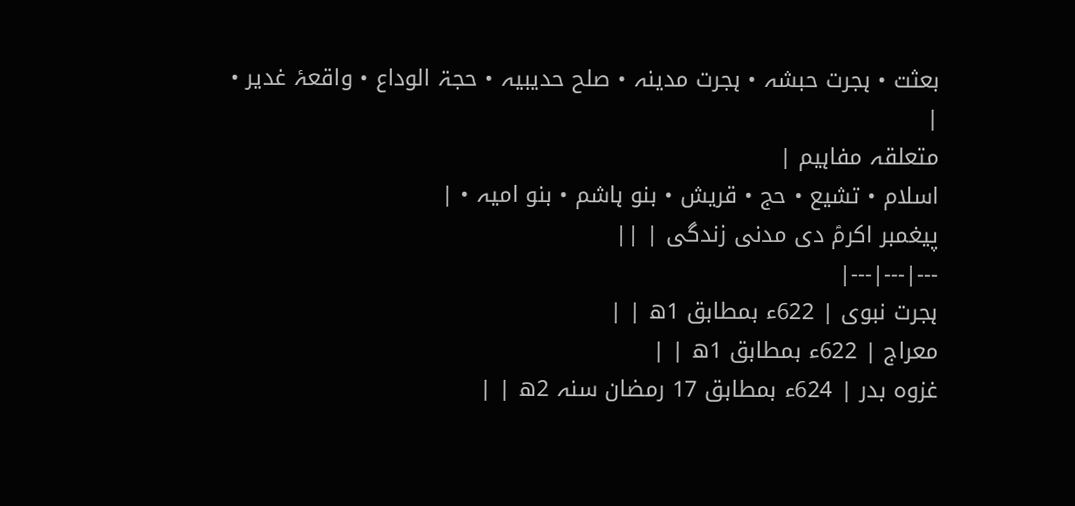بعثت • ہجرت حبشہ • ہجرت مدینہ • صلح حدیبیہ • حجۃ الوداع • واقعۂ غدیر • |
متعلقہ مفاہیم |
اسلام • تشیع • حج • قریش • بنو ہاشم • بنو امیہ • |
پیغمبر اکرمؐ دی مدنی زندگی | ||
---|---|---|
ہجرت نبوی | 622ء بمطابق 1ھ | |
معراج | 622ء بمطابق 1ھ | |
غزوہ بدر | 624ء بمطابق 17 رمضان سنہ 2ھ | |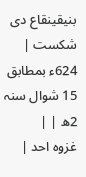بنیقینقاع دی شکست | 624ء بمطابق 15 شوال سنہ 2ھ | |
غزوہ احد |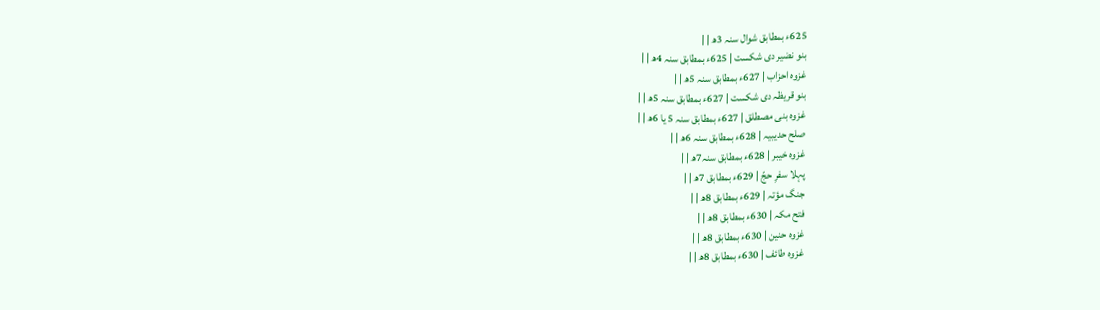625ء بمطابق شوال سنہ 3ھ | |
بنو نضیر دی شکست | 625ء بمطابق سنہ 4ھ | |
غزوہ احزاب | 627ء بمطابق سنہ 5ھ | |
بنو قریظہ دی شکست | 627ء بمطابق سنہ 5ھ | |
غزوہ بنی مصطلق | 627ء بمطابق سنہ 5 یا 6ھ | |
صلح حدیبیہ | 628ء بمطابق سنہ 6ھ | |
غزوہ خیبر | 628ء بمطابق سنہ7ھ | |
پہلا سفرِ حجّ | 629ء بمطابق 7ھ | |
جنگ مؤتہ | 629ء بمطابق 8ھ | |
فتح مکہ | 630ء بمطابق 8ھ | |
غزوہ حنین | 630ء بمطابق 8ھ | |
غزوہ طائف | 630ء بمطابق 8ھ | |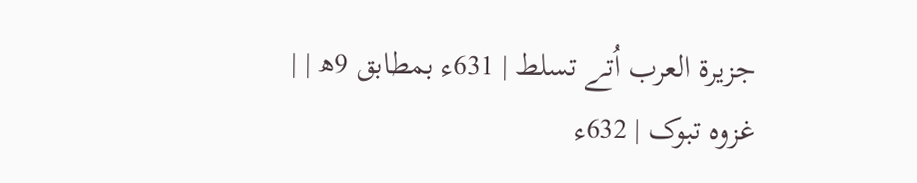جزیرة العرب اُتے تسلط | 631ء بمطابق 9ھ | |
غزوہ تبوک | 632ء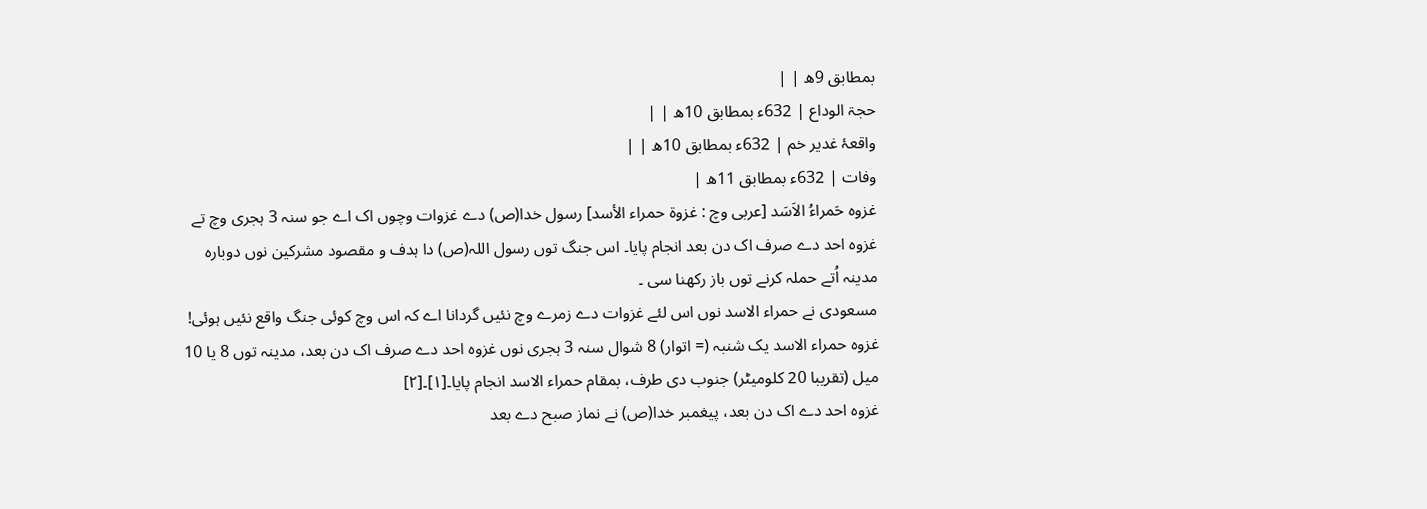بمطابق 9ھ | |
حجۃ الوداع | 632ء بمطابق 10ھ | |
واقعۂ غدیر خم | 632ء بمطابق 10ھ | |
وفات | 632ء بمطابق 11ھ |
غزوہ حَمراءُ الاَسَد [عربی وچ : غزوة حمراء الأسد] رسول خدا(ص) دے غزوات وچوں اک اے جو سنہ 3 ہجری وچ تے غزوہ احد دے صرف اک دن بعد انجام پایا۔ اس جنگ توں رسول اللہ(ص) دا ہدف و مقصود مشرکین نوں دوبارہ مدینہ اُتے حملہ کرنے توں باز رکھنا سی ۔
مسعودی نے حمراء الاسد نوں اس لئے غزوات دے زمرے وچ نئيں گردانا اے کہ اس وچ کوئی جنگ واقع نئيں ہوئی!
غزوہ حمراء الاسد یک شنبہ (= اتوار) 8 شوال سنہ 3 ہجری نوں غزوہ احد دے صرف اک دن بعد، مدینہ توں 8 یا 10 میل (تقریبا 20 کلومیٹر) جنوب دی طرف، بمقام حمراء الاسد انجام پایا۔[۱]۔[۲]
غزوہ احد دے اک دن بعد، پیغمبر خدا(ص) نے نماز صبح دے بعد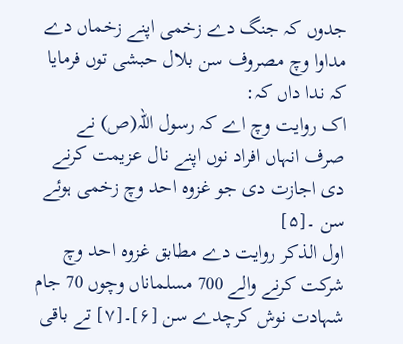جدوں کہ جنگ دے زخمی اپنے زخماں دے مداوا وچ مصروف سن بلال حبشی توں فرمایا کہ ندا داں کہ:
اک روایت وچ اے کہ رسول اللہ(ص) نے صرف انہاں افراد نوں اپنے نال عزیمت کرنے دی اجازت دی جو غزوہ احد وچ زخمی ہوئے سن ۔[۵]
اول الذکر روایت دے مطابق غزوہ احد وچ شرکت کرنے والے 700 مسلماناں وچوں 70 جام شہادت نوش کرچدے سن [۶]۔[۷] تے باقی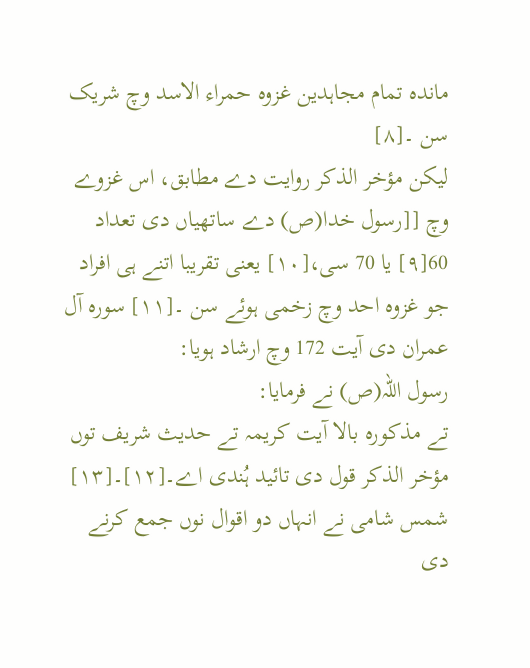ماندہ تمام مجاہدین غزوہ حمراء الاسد وچ شریک سن ۔[۸]
لیکن مؤخر الذکر روایت دے مطابق، اس غزوے وچ [[رسول خدا(ص) دے ساتھیاں دی تعداد 60[۹] یا 70 سی،[۱۰] یعنی تقریبا اتنے ہی افراد جو غزوہ احد وچ زخمی ہوئے سن ۔[۱۱] سورہ آل عمران دی آیت 172 وچ ارشاد ہويا:
رسول اللہ(ص) نے فرمایا:
تے مذکورہ بالا آیت کریمہ تے حدیث شریف توں مؤخر الذکر قول دی تائید ہُندی اے۔[۱۲]۔[۱۳]
شمس شامی نے انہاں دو اقوال نوں جمع کرنے دی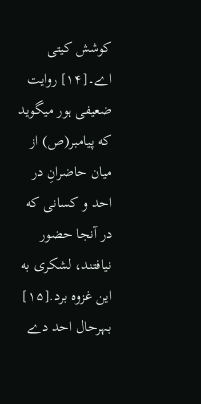کوشش کيتی اے۔[۱۴] روایت ضعیفی ہور میگوید که پیامبر(ص) از میان حاضرانِ در احد و کسانی که در آنجا حضور نیافتند، لشکری به این غزوه برد.[۱۵]
بہرحال احد دے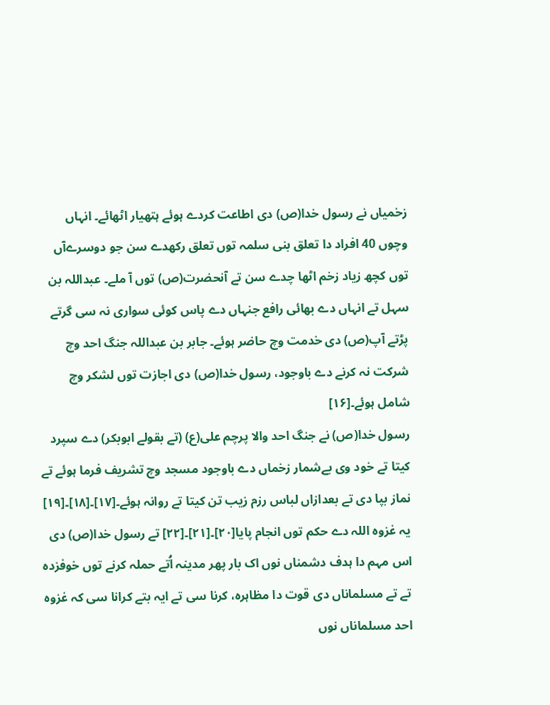زخمیاں نے رسول خدا(ص) دی اطاعت کردے ہوئے ہتھیار اٹھائے۔ انہاں وچوں 40 افراد دا تعلق بنی سلمہ توں تعلق رکھدے سن جو دوسرےآں توں کچھ زیاد زخم اٹھا چدے سن تے آنحضرت(ص) توں آ ملے۔ عبداللہ بن سہل تے انہاں دے بھائی رافع جنہاں دے پاس کوئی سواری نہ سی گرتے پڑتے آپ(ص) دی خدمت وچ حاضر ہوئے۔ جابر بن عبداللہ جنگ احد وچ شرکت نہ کرنے دے باوجود، رسول خدا(ص) دی اجازت توں لشکر وچ شامل ہوئے۔[۱۶]
رسول خدا(ص) نے جنگ احد والا پرچم علی(ع) (تے بقولے ابوبکر) دے سپرد کیتا تے خود وی بےشمار زخماں دے باوجود مسجد وچ تشریف فرما ہوئے تے نماز بپا دی تے بعدازاں لباس رزم زیب تن کیتا تے روانہ ہوئے۔[۱۷]۔[۱۸]۔[۱۹]
یہ غزوہ اللہ دے حکم توں انجام پایا[۲۰]۔[۲۱]۔[۲۲] تے رسول خدا(ص) دی اس مہم دا ہدف دشمناں نوں اک بار پھر مدینہ اُتے حملہ کرنے توں خوفزدہ تے تے مسلماناں دی قوت دا مظاہرہ، کرنا سی تے ایہ بتے کرانا سی کہ غزوہ احد مسلماناں نوں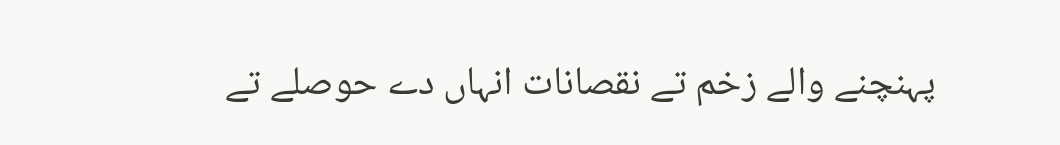پہنچنے والے زخم تے نقصانات انہاں دے حوصلے تے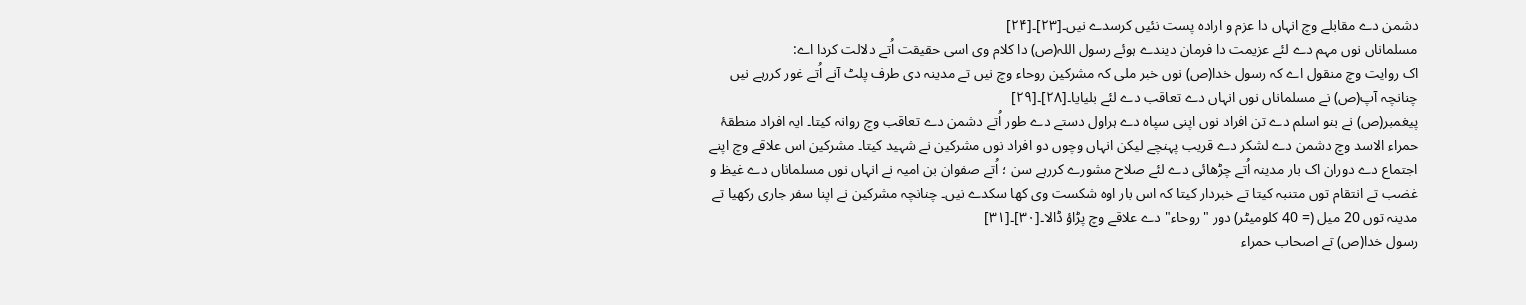دشمن دے مقابلے وچ انہاں دا عزم و ارادہ پست نئيں کرسدے نيں۔[۲۳]۔[۲۴]
مسلماناں نوں مہم دے لئے عزیمت دا فرمان دیندے ہوئے رسول اللہ(ص) دا کلام وی اسی حقیقت اُتے دلالت کردا اے:
اک روایت وچ منقول اے کہ رسول خدا(ص) نوں خبر ملی کہ مشرکین روحاء وچ نيں تے مدینہ دی طرف پلٹ آنے اُتے غور کررہے نيں چنانچہ آپ(ص) نے مسلماناں نوں انہاں دے تعاقب دے لئے بلیایا۔[۲۸]۔[۲۹]
پیغمبر(ص) نے بنو اسلم دے تن افراد نوں اپنی سپاہ دے ہراول دستے دے طور اُتے دشمن دے تعاقب وچ روانہ کیتا۔ ایہ افراد منطقۂ حمراء الاسد وچ دشمن دے لشکر دے قریب پہنچے لیکن انہاں وچوں دو افراد نوں مشرکین نے شہید کیتا۔ مشرکین اس علاقے وچ اپنے اجتماع دے دوران اک بار مدینہ اُتے چڑھائی دے لئے صلاح مشورے کررہے سن ؛ اُتے صفوان بن امیہ نے انہاں نوں مسلماناں دے غیظ و غضب تے انتقام توں متنبہ کیتا تے خبردار کیتا کہ اس بار اوہ شکست وی کھا سکدے نيں۔ چنانچہ مشرکین نے اپنا سفر جاری رکھیا تے مدینہ توں 20 میل (= 40 کلومیٹر) دور "روحاء" دے علاقے وچ پڑاؤ ڈالا۔[۳۰]۔[۳۱]
رسول خدا(ص) تے اصحاب حمراء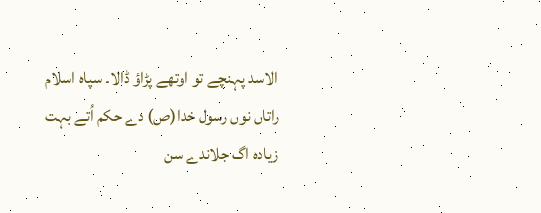الاسد پہنچے تو اوتھے پڑاؤ ڈالا۔ سپاہ اسلام راتاں نوں رسول خدا(ص) دے حکم اُتے بہت زیادہ اگ جلاندے سن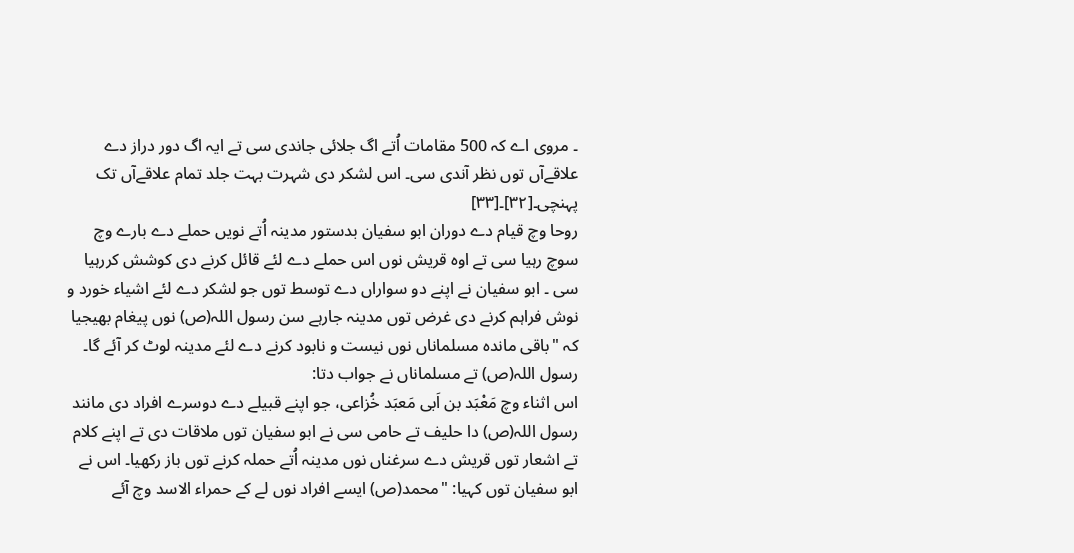۔ مروی اے کہ 500 مقامات اُتے اگ جلائی جاندی سی تے ایہ اگ دور دراز دے علاقےآں توں نظر آندی سی۔ اس لشکر دی شہرت بہت جلد تمام علاقےآں تک پہنچی۔[۳۲]۔[۳۳]
روحا وچ قیام دے دوران ابو سفیان بدستور مدینہ اُتے نويں حملے دے بارے وچ سوچ رہیا سی تے اوہ قریش نوں اس حملے دے لئے قائل کرنے دی کوشش کررہیا سی ۔ ابو سفیان نے اپنے دو سواراں دے توسط توں جو لشکر دے لئے اشیاء خورد و نوش فراہم کرنے دی غرض توں مدینہ جارہے سن رسول اللہ(ص) نوں پیغام بھیجیا کہ "باقی ماندہ مسلماناں نوں نیست و نابود کرنے دے لئے مدینہ لوٹ کر آئے گا۔ رسول اللہ(ص) تے مسلماناں نے جواب دتا:
اس اثناء وچ مَعْبَد بن اَبی مَعبَد خُزاعی، جو اپنے قبیلے دے دوسرے افراد دی مانند رسول اللہ(ص) دا حلیف تے حامی سی نے ابو سفیان توں ملاقات دی تے اپنے کلام تے اشعار توں قریش دے سرغناں نوں مدینہ اُتے حملہ کرنے توں باز رکھیا۔ اس نے ابو سفیان توں کہیا: "محمد(ص) ایسے افراد نوں لے کے حمراء الاسد وچ آئے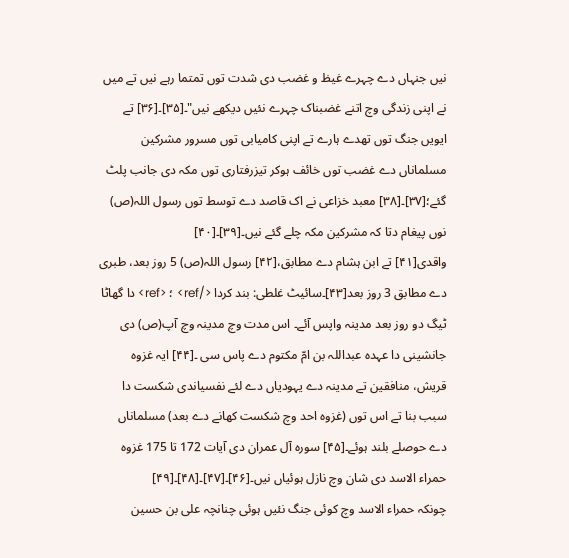نيں جنہاں دے چہرے غیظ و غضب دی شدت توں تمتما رہے نيں تے ميں نے اپنی زندگی وچ اتنے غضبناک چہرے نئيں دیکھے نيں"۔[۳۵]۔[۳۶] تے ایويں جنگ توں تھدے ہارے تے اپنی کامیابی توں مسرور مشرکین مسلماناں دے غضب توں خائف ہوکر تیزرفتاری توں مکہ دی جانب پلٹ گئے؛[۳۷]۔[۳۸] معبد خزاعی نے اک قاصد دے توسط توں رسول اللہ(ص) نوں پیغام دتا کہ مشرکین مکہ چلے گئے نيں۔[۳۹]۔[۴۰]
واقدی[۴۱] تے ابن ہشام دے مطابق،[۴۲] رسول اللہ(ص) 5 روز بعد، طبری دے مطابق 3 روز بعد[۴۳]۔سائیٹ غلطی: بند کردا </ref> ؛ <ref> دا گھاٹا ٹیگ دو روز بعد مدینہ واپس آئے۔ اس مدت وچ مدینہ وچ آپ(ص) دی جانشینی دا عہدہ عبداللہ بن امّ مکتوم دے پاس سی ۔[۴۴] ایہ غزوہ قریش، منافقین تے مدینہ دے یہودیاں دے لئے نفسیاندی شکست دا سبب بنا تے اس توں (غزوہ احد وچ شکست کھانے دے بعد) مسلماناں دے حوصلے بلند ہوئے۔[۴۵] سورہ آل عمران دی آیات 172 تا 175 غزوہ حمراء الاسد دی شان وچ نازل ہوئیاں نيں۔[۴۶]۔[۴۷]۔[۴۸]۔[۴۹]
چونکہ حمراء الاسد وچ کوئی جنگ نئيں ہوئی چنانچہ علی بن حسین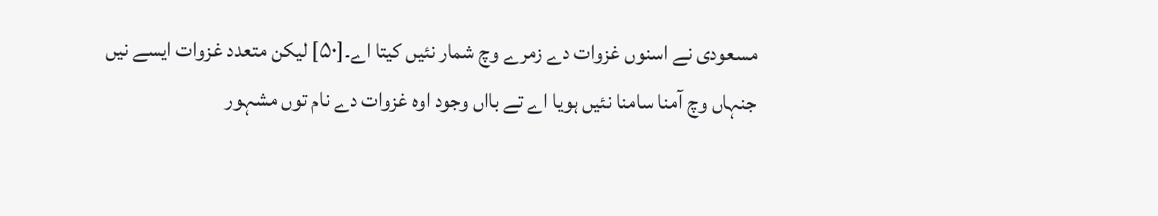مسعودی نے اسنوں غزوات دے زمرے وچ شمار نئيں کیتا اے۔[۵۰] لیکن متعدد غزوات ایسے نيں جنہاں وچ آمنا سامنا نئيں ہويا اے تے بااں وجود اوہ غزوات دے نام توں مشہور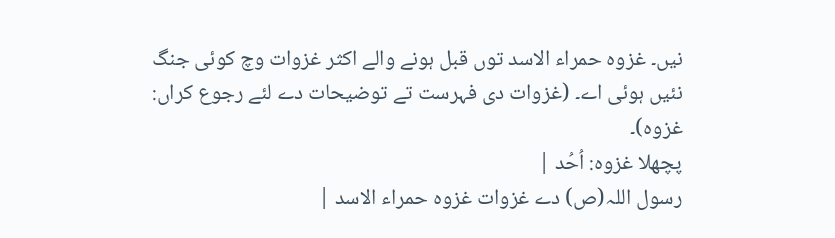نيں۔ غزوہ حمراء الاسد توں قبل ہونے والے اکثر غزوات وچ کوئی جنگ نئيں ہوئی اے۔ (غزوات دی فہرست تے توضیحات دے لئے رجوع کراں: غزوہ)۔
پچھلا غزوہ: اُحُد |
رسول اللہ(ص) دے غزوات غزوہ حمراء الاسد |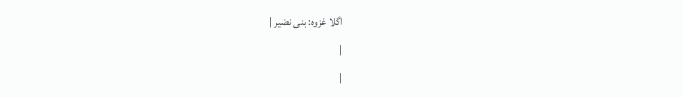اگلا غزوہ: بنی نضیر |
|
|